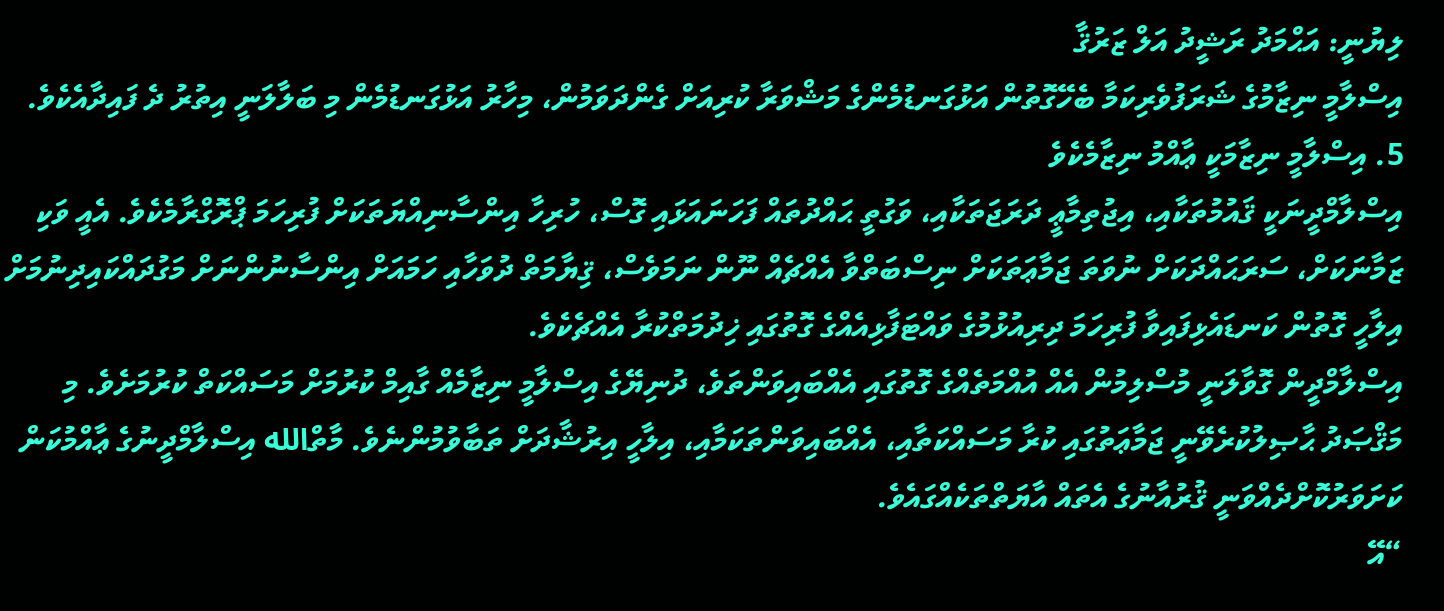ލިޔުނީ: އަޙްމަދު ރަޝީދު އަލް ޒަރުޤާ
އިސްލާމީ ނިޒާމުގެ ޝަރަފުވެރިކަމާ ބެހޭގޮތުން އަޅުގަނޑުމެންގެ މަޝްވަރާ ކުރިއަށް ގެންދަވަމުން، މިހާރު އަޅުގަނޑުމެން މި ބަލާލަނީ އިތުރު ދެ ފައިދާއެކެވެ.
5. އިސްލާމީ ނިޒާމަކީ ޢާއްމު ނިޒާމެކެވެ
އިސްލާމްދީނަކީ ޤައުމުތަކާއި، އިޖުތިމާޢީ ދަރަޖަތަކާއި، ވަގުތީ ޙައްދުތައް ފަހަނައަޅައި ގޮސް، ހުރިހާ އިންސާނިއްޔަތަކަށް ފުރިހަމަ ޕްރޮގްރާމެކެވެ. އެއީ ވަކި ޒަމާނަކަށް، ސަރަޙައްދަކަށް ނުވަތަ ޖަމާޢަތަކަށް ނިސްބަތްވާ އެއްޗެއް ނޫން ނަމަވެސް، ޤިޔާމަތް ދުވަހާއި ހަމައަށް އިންސާނުންނަށް މަގުދައްކައިދިނުމަށް އިލާހީ ގޮތުން ކަނޑައެޅިފައިވާ ފުރިހަމަ ދިރިއުޅުމުގެ ވައްޓަފާޅިއެއްގެ ގޮތުގައި ޚިދުމަތްކުރާ އެއްޗެކެވެ.
އިސްލާމްދީން ގޮވާލަނީ މުސްލިމުން އެއް އުއްމަތެއްގެ ގޮތުގައި އެއްބައިވަންތަވެ، ދުނިޔޭގެ އިސްލާމީ ނިޒާމެއް ގާއިމް ކުރުމަށް މަސައްކަތް ކުރުމަށެވެ. މި މަޤްޞަދު ޙާޞިލުކުރެވޭނީ ޖަމާޢަތުގައި ކުރާ މަސައްކަތާއި، އެއްބައިވަންތަކަމާއި، އިލާހީ އިރުޝާދަށް ތަބާވުމުންނެވެ. މާތްالله އިސްލާމްދީނުގެ ޢާއްމުކަން ކަށަވަރުކޮށްދެއްވަނީ ޤުރުއާނުގެ އެތައް އާޔަތްތަކެއްގައެވެ.
“އޭ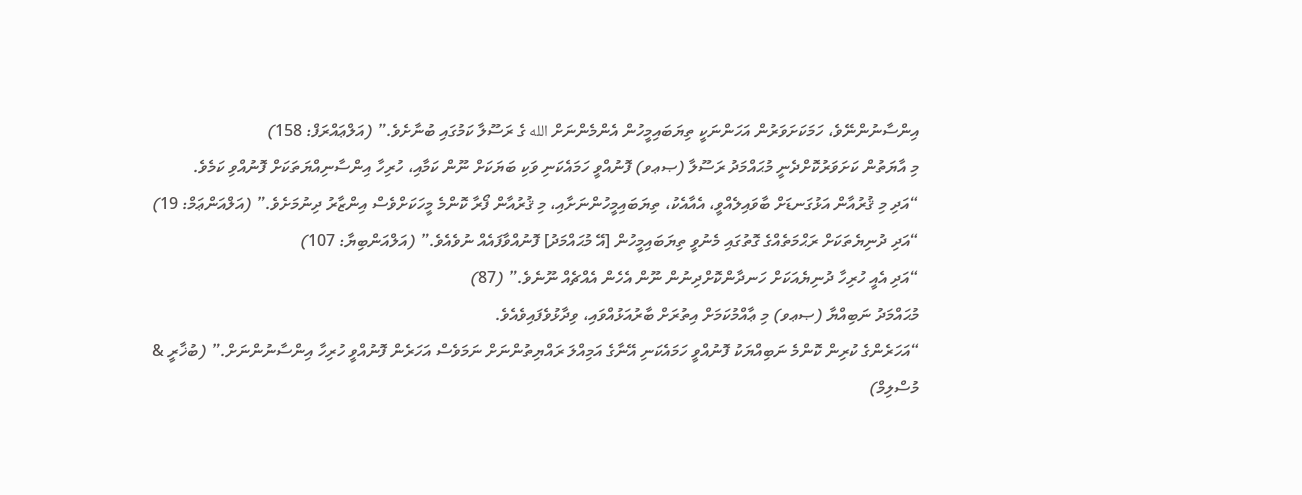އިންސާނުންނޭވެ، ހަމަކަށަވަރުން އަހަންނަކީ ތިޔަބައިމީހުން އެންމެންނަށް الله ގެ ރަސޫލާ ކަމުގައި ބުނާށެވެ.” (އަލްޢައްރަފް: 158)
މި އާޔަތުން ކަށަވަރުކޮށްދެނީ މުޙައްމަދު ރަސޫލާ (ޞޢވ) ފޮނުއްވީ ހަމައެކަނި ވަކި ބަޔަކަށް ނޫން ކަމާއި، ހުރިހާ އިންސާނިއްޔަތަކަށް ފޮނުއްވި ކަމެވެ.
“އަދި މި ޤުރުއާން އަޅުގަނޑަށް ބާވައިލެއްވީ، އެއާއެކު، ތިޔަބައިމީހުންނަށާއި، މި ޤުރުއާން ފޯރާ ކޮންމެ މީހަކަށްވެސް އިންޒާރު ދިނުމަށެވެ.” (އަލްއަންޢަމް: 19)
“އަދި ދުނިޔެތަކަށް ރަޙްމަތެއްގެ ގޮތުގައި މެނުވީ ތިޔަބައިމީހުން [އޭ މުޙައްމަދު] ފޮނުއްވާފައެއް ނުވެއެވެ.” (އަލްއަންބިޔާ: 107)
“އަދި އެއީ ހުރިހާ ދުނިޔެއަކަށް ހަނދާންކޮށްދިނުން ނޫން އެހެން އެއްޗެއް ނޫނެވެ.” (87)
މުޙައްމަދު ނަބިއްޔާ (ޞޢވ) މި ޢާއްމުކަމަށް އިތުރަށް ބާރުއަޅުއްވައި، ވިދާޅުވެފައިވެއެވެ.
“އަހަރެންގެ ކުރިން ކޮންމެ ނަބިއްޔަކު ފޮނުއްވީ ހަމައެކަނި އޭނާގެ އަމިއްލަ ރައްޔިތުންނަށް ނަމަވެސް އަހަރެން ފޮނުއްވީ ހުރިހާ އިންސާނުންނަށް.” (ބުޚާރީ & މުސްލިމް)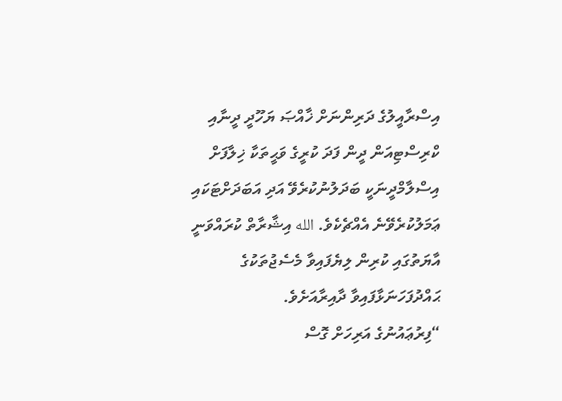އިސްރާއީލުގެ ދަރިންނަށް ޚާއްޞަ ޔަހޫދީ ދީނާއި ކްރިސްޓިއަން ދީން ފަދަ ކުރީގެ ވަޙީތަކާ ޚިލާފަށް އިސްލާމްދީނަކީ ބަދަލުނުކުރެވޭ އަދި އަބަދަށްޓަކައި ޢަމަލުކުރެވޭނެ އެއްޗެކެވެ. الله އިޝާރާތް ކުރައްވަނީ އާޔަތުގައި ކުރިން ލިޔެފައިވާ މެސެޖުތަކުގެ ޙައްދުފަހަނަޅާފައިވާ ދާއިރާއަށެވެ.
“ފިރުޢައުނުގެ އަރިހަށް ގޮސް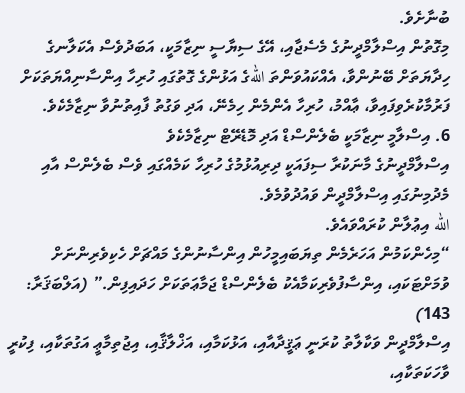ބުނާށެވެ.
މިގޮތުން އިސްލާމްދީނުގެ މެސެޖާއި، އޭގެ ސިޔާސީ ނިޒާމަކީ، އަބަދުވެސް އެކަލާނގެ ހިދާޔަތަށް ބޭނުންވާ، އެއްކައުވަންތަ اللهގެ އަޅުންގެ ގޮތުގައި ހުރިހާ އިންސާނިއްޔަތަކަށް ފަރުމާކުރެވިފައިވާ، ޢާއްމު، ހުރިހާ އެންމެން ހިމެނޭ، އަދި ވަގުތު ފާއިތުނުވާ ނިޒާމެކެވެ.
6. އިސްލާމީ ނިޒާމަކީ ބެލެންސްޑް އަދި މޮޑެރޭޓް ނިޒާމެކެވެ
އިސްލާމްދީނުގެ މާނަކުރާ ސިފައަކީ ދިރިއުޅުމުގެ ހުރިހާ ކަމެއްގައި ވެސް ބެލެންސް އާއި މެދުމިނުގައި އިސްލާމްދީން ވައުދުވުމެވެ.
الله އިޢުލާން ކުރައްވައެވެ.
“މިހެންކަމުން އަހަރެމެން ތިޔަބައިމީހުން އިންސާނުންގެ މައްޗަށް ހެކިވެރިންނަށް ވުމަށްޓަކައި، އިންސާފުވެރިކަމާއެކު ބެލެންސްޑް ޖަމާޢަތަކަށް ހަދައިފިން.” (އަލްބަޤަރާ: 143)
އިސްލާމްދީން ވަކާލާތު ކުރަނީ ޢަޤީދާއާއި، އަޅުކަމާއި، އަޚްލާޤާއި، އިޖުތިމާޢީ އަގުތަކާއި، ފިކުރީ ވާހަކަތަކާއި،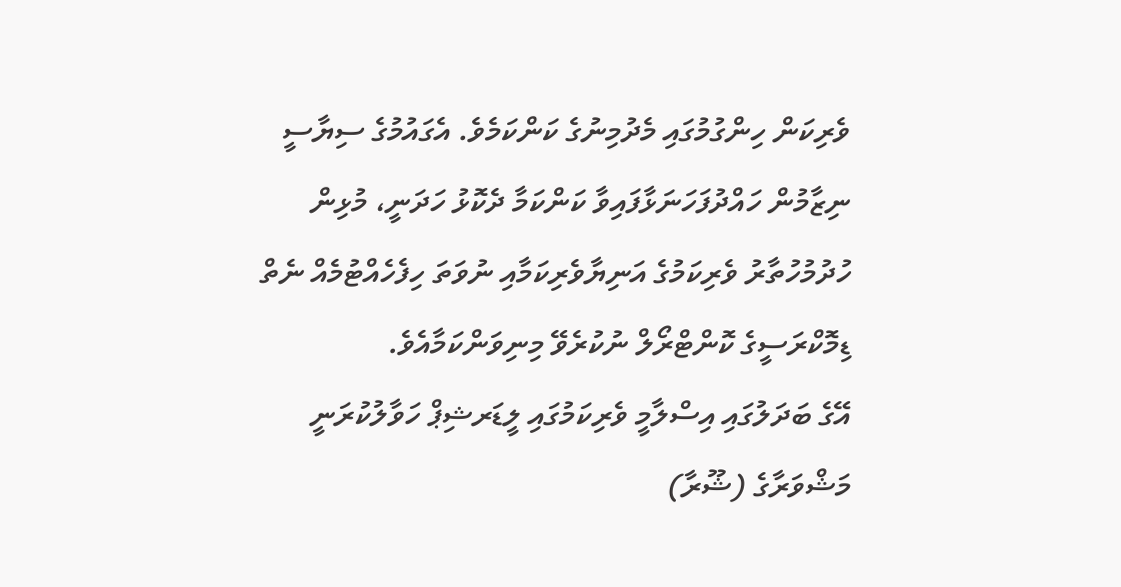ވެރިކަން ހިންގުމުގައި މެދުމިނުގެ ކަންކަމެވެ. އެގައުމުގެ ސިޔާސީ ނިޒާމުން ހައްދުފަހަނަޅާފައިވާ ކަންކަމާ ދެކޮޅު ހަދަނީ، މުޅިން ހުދުމުހުތާރު ވެރިކަމުގެ އަނިޔާވެރިކަމާއި ނުވަތަ ހިފެހެއްޓުމެއް ނެތް ޑިމޮކްރަސީގެ ކޮންޓްރޯލް ނުކުރެވޭ މިނިވަންކަމާއެވެ.
އޭގެ ބަދަލުގައި އިސްލާމީ ވެރިކަމުގައި ލީޑަރޝިޕް ހަވާލުކުރަނީ މަޝްވަރާގެ (ޝޫރާ)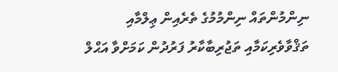ނިންމުންތައް ނިންމުމުގެ ތެރެއިން ޢިލްމާއި ތަޤްވާވެރިކަމާއި ތަޖުރިބާކާރު ފަރުދުން ކަމަށްވާ އަޙްލް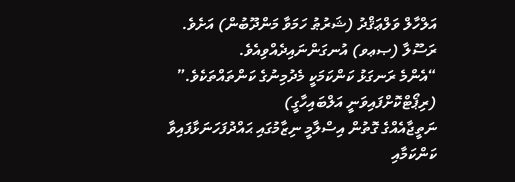އަލްހާލް ވަލްޢަޤްދު (ޝަރުޠު ހަމަވާ މަންދޫބުން) އަށެވެ.
ރަސޫލާ (ޞޢވ) އުނގަންނައިދެއްވިއެވެ.
“އެންމެ ރަނގަޅު ކަންކަމަކީ މެދުމިނުގެ ކަންތައްތަކެވެ.” (ރިޕޯޓްކޮށްފައިވަނީ އަލްބައިހާގީ)
ނަތީޖާއެއްގެ ގޮތުން އިސްލާމީ ނިޒާމުގައި ޙައްދުފަހަނަޅާފައިވާ ކަންކަމާއި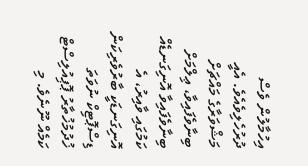އިހުމާލުން ވެސް ދުރުހެލިވެއެވެ. އެއީ މަޝްވަރާގެ މައްޗަށް ބިނާވެފައިވާ، ޢިލްމަށް ބިނާވެފައިވާ އޮނިގަނޑެއް ކަމުގައި ވާއިރު، އެ އޮނިގަނޑަކީ ބާރުވެރިކަން ޑިސްޕޮޓިކް ނުވަތަ ޚުދުމުޚުތާރު ޕޮޕިއުލިސްޓް ކަމެއް ނޫނެވެ. މި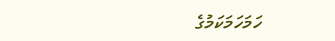ހަމަހަމަކަމުގެ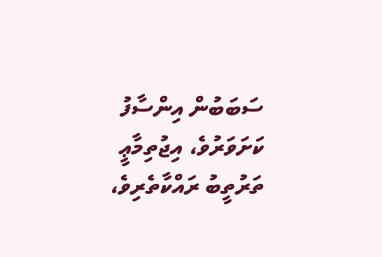ސަބަބުން އިންސާފު ކަށަވަރުވެ، އިޖުތިމާޢީ ތަރުތީބު ރައްކާތެރިވެ،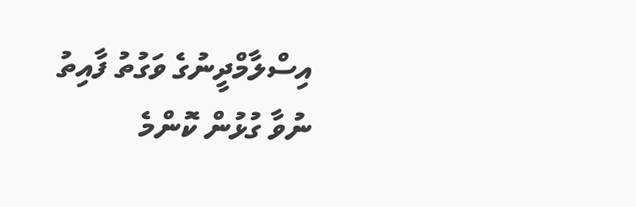އިސްލާމްދީނުގެ ވަގުތު ފާއިތު ނުވާ ގުޅުން ކޮންމެ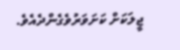ޖީލަކަށް ކަށަވަރުވެގެންދެއެވެ.